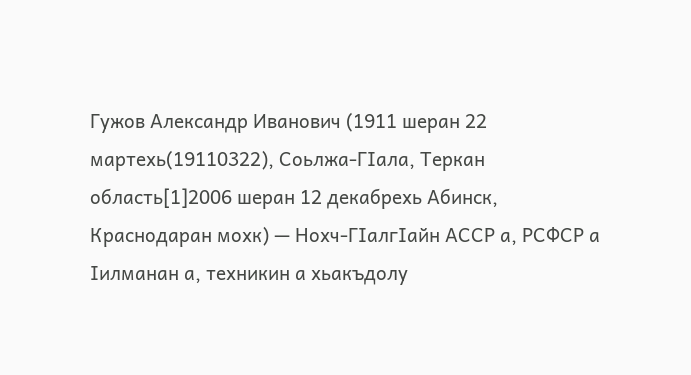Гужов Александр Иванович (1911 шеран 22 мартехь(19110322), Соьлжа-ГӀала, Теркан область[1]2006 шеран 12 декабрехь Абинск, Краснодаран мохк) — Нохч-ГӀалгӀайн АССР а, РСФСР а Ӏилманан а, техникин а хьакъдолу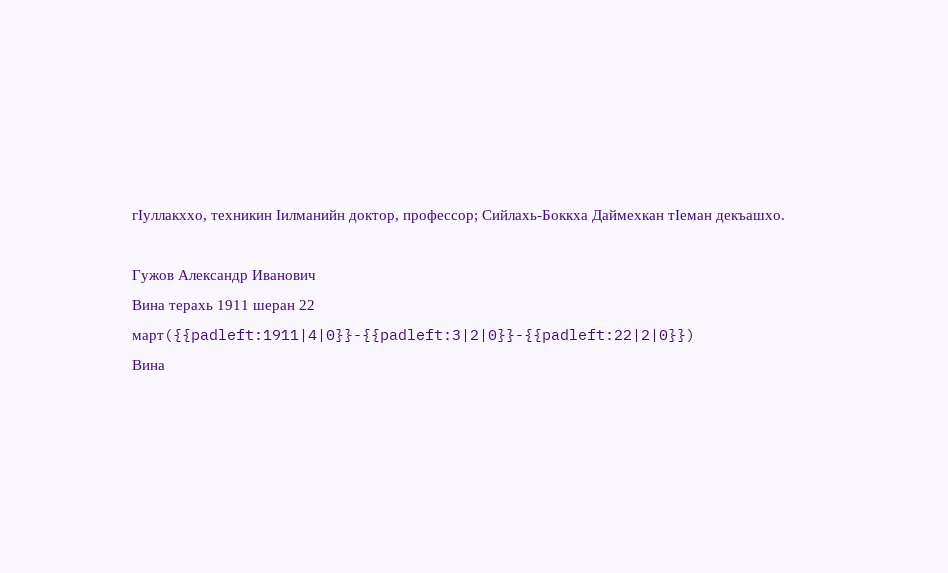гӀуллакххо, техникин Ӏилманийн доктор, профессор; Сийлахь-Боккха Даймехкан тӀеман декъашхо.

Гужов Александр Иванович
Вина терахь 1911 шеран 22 март({{padleft:1911|4|0}}-{{padleft:3|2|0}}-{{padleft:22|2|0}})
Вина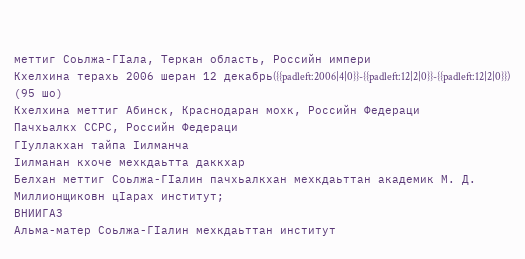меттиг Соьлжа-ГӀала, Теркан область, Российн импери
Кхелхина терахь 2006 шеран 12 декабрь({{padleft:2006|4|0}}-{{padleft:12|2|0}}-{{padleft:12|2|0}}) (95 шо)
Кхелхина меттиг Абинск, Краснодаран мохк, Российн Федераци
Пачхьалкх ССРС, Российн Федераци
ГӀуллакхан тайпа Ӏилманча
Ӏилманан кхоче мехкдаьтта даккхар
Белхан меттиг Соьлжа-ГӀалин пачхьалкхан мехкдаьттан академик М. Д. Миллионщиковн цӀарах институт;
ВНИИГАЗ
Альма-матер Соьлжа-ГӀалин мехкдаьттан институт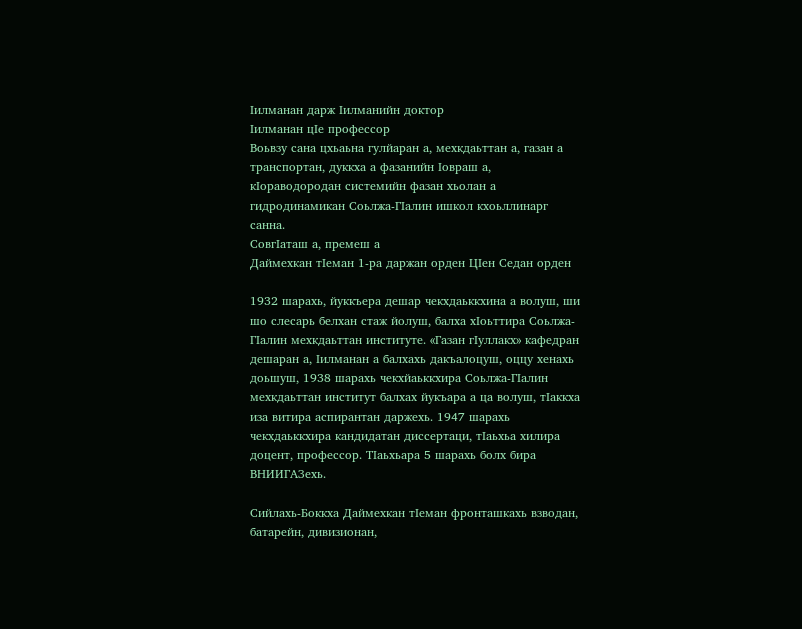Ӏилманан дарж Ӏилманийн доктор
Ӏилманан цӀе профессор
Воьвзу сана цхьаьна гулйаран а, мехкдаьттан а, газан а транспортан, дуккха а фазанийн Ӏовраш а, кӀораводородан системийн фазан хьолан а гидродинамикан Соьлжа-ГӀалин ишкол кхоьллинарг санна.
СовгӀаташ а, премеш а
Даймехкан тӀеман 1-ра даржан орден ЦӀен Седан орден

1932 шарахь, йуккъера дешар чекхдаьккхина а волуш, ши шо слесарь белхан стаж йолуш, балха хӀоьттира Соьлжа-ГӀалин мехкдаьттан институте. «Газан гӀуллакх» кафедран дешаран а, Ӏилманан а балхахь дакъалоцуш, оццу хенахь доьшуш, 1938 шарахь чекхйаьккхира Соьлжа-ГӀалин мехкдаьттан институт балхах йукъара а ца волуш, тӀаккха иза витира аспирантан даржехь. 1947 шарахь чекхдаьккхира кандидатан диссертаци, тӀаьхьа хилира доцент, профессор. ТӀаьхьара 5 шарахь болх бира ВНИИГАЗехь.

Сийлахь-Боккха Даймехкан тӀеман фронташкахь взводан, батарейн, дивизионан,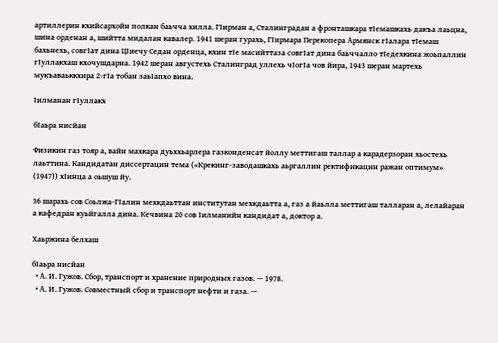артиллерин кхийсархойн полкан баьчча хилла. ГӀирман а, Сталинградан а фронташкара тӀемашкахь дакъа лаьцна, шина орденан а, шийтта мидалан кавалер. 1941 шеран гурахь, ГӀирмара Перекопера Армянск гӀалара тӀемаш бахьнехь, совгӀат дина ЦӀиечу Седан орденца, кхин тӀе масийттаза совгӀат дина баьччалло тӀедехкина жоьпаллин гӀуллакхаш кхочушдарна. 1942 шеран августехь Сталинград уллехь чӀогӀа чов йира, 1943 шеран мартехь мукъаваьккхира 2-гӀа тобан заьӀапхо вина.

Ӏилманан гӀуллакх

бӀаьра нисйан

Физикин газ тояр а, вайн махкара дуьххьарлера газконденсат йоллу меттигаш таллар а карадерзоран хьостехь лаьттина. Кандидатан диссертацин тема («Крекинг-заводашкахь аьргаллин ректификацин ражан оптимум» (1947)) хӀинца а оьшуш йу.

36 шарахь сов Соьлжа-ГӀалин мехкдаьттан институтан мехкдаьтта а, газ а йаьлла меттигаш талларан а, лелайаран а кафедран куьйгалла дина. Кечвина 20 сов Ӏилманийн кандидат а, доктор а.

Хаьржина белхаш

бӀаьра нисйан
  • А. И. Гужов. Сбор, транспорт и хранение природных газов. — 1978.
  • А. И. Гужов. Совместный сбор и транспорт нефти и газа. —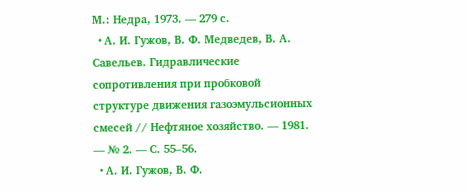М.: Недра, 1973. — 279 с.
  • А. И. Гужов, В. Ф. Медведев, В. А. Савельев. Гидравлические сопротивления при пробковой структуре движения газоэмульсионных смесей // Нефтяное хозяйство. — 1981. — № 2. — С. 55–56.
  • А. И. Гужов, В. Ф.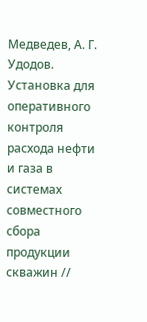Медведев, А. Г. Удодов. Установка для оперативного контроля расхода нефти и газа в системах совместного сбора продукции скважин //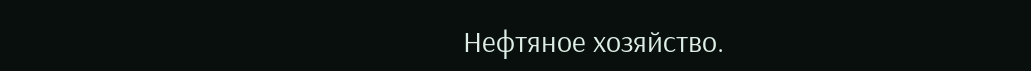Нефтяное хозяйство.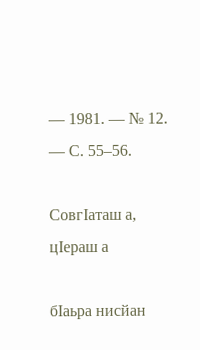— 1981. — № 12. — С. 55–56.

СовгӀаташ а, цӀераш а

бӀаьра нисйан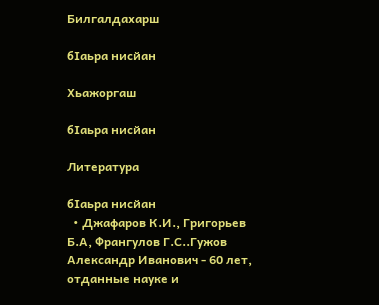Билгалдахарш

бӀаьра нисйан

Хьажоргаш

бӀаьра нисйан

Литература

бӀаьра нисйан
  • Джафаров К.И., Григорьев Б.А, Франгулов Г.С..Гужов Александр Иванович - 60 лет, отданные науке и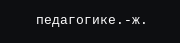педагогике.-ж.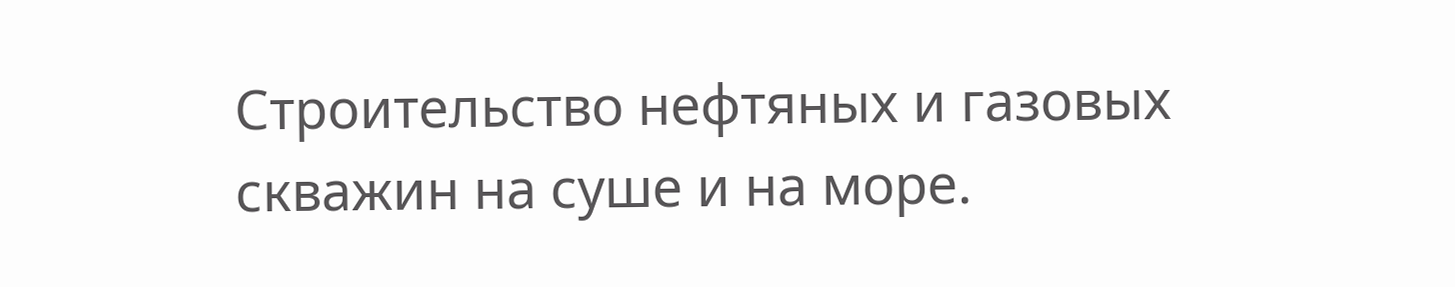Строительство нефтяных и газовых скважин на суше и на море.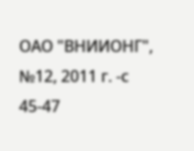ОАО "ВНИИОНГ", №12, 2011 г. -с 45-47